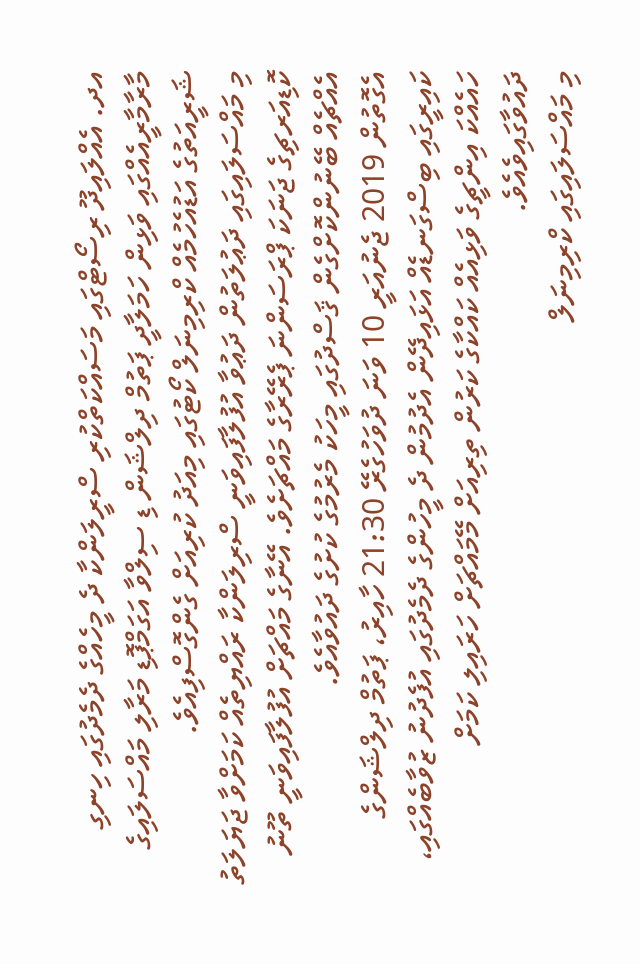އދ. އެއްލައިދޫ ރިސޯޓްގައި މަސައްކަތްކުރި ސްރީލަންކާ ދެ މީހެއްގެ ދެމެދުގައި ހިނގި މާރާމާރީއެއްގައި ވަޅިން ހަމަލާދީ ޕަތުމް ދިލްޝަން ޑި ސިލްވާ އަގަމްޕޮޑި މަރާލި މައްސަލައިގެ ޝަރީއަތުގެ އަޑުއެހުމެއް ކްރިމިނަލް ކޯޓުގައި މިއަދު ކުރިއަށް ގެންގޮސްފިއެވެ.
މި މައްސަލައިގައި ދަޢުލަތުން ދަޢުވާ އުފުލާފައިވަނީ ސްރިލަންކާ ރައްޔިތެއް ކަމަށްވާ ޖަޔަލަތު ކޮޑިއަރޗިގެ ޖަނަކަ ޕްރަސަންނަ ޕެރޭރާގެ މައްޗަށެވެ. އޭނާގެ މައްޗަށް އުފުލާފައިވަނީ ތޫނު އެއްޗެއް ބޭނުންކޮށްގެން ޤަސްދުގައި މީހަކު މެރުމުގެ ކުށުގެ ދައުވާއެވެ.
އެގޮތުން 2019 ޖެނުއަރީ 10 ވަނަ ދުވަހުގެރޭ 21:30 ހާއިރު، ޕަތުމް ދިލްޝަންގެ ކައިރީގައި ބިސްގަނޑެއް އަޅައިދޭން އެދުމުން ދެ މީހުންގެ ދެމެދުގައި އުފެދުނު ޒުވާބެއްގައި، ހައެއްކަ އިންޗީގެ ވަޅިއެއް ކައްކާގެ ކަރުން ތިރިއަށް މޭމައްޗަށް ހަރައިލި ކަމަށް ދައުވާގައިވެއެވެ.
މި މައްސަލައިގައި ކްރިމިނަލް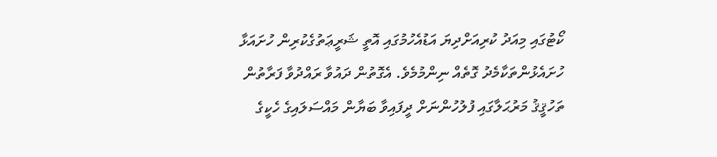ކޯޓުގައި މިއަދު ކުރިއަށްދިޔަ އަޑުއެހުމުގައި އޮތީ ޝަރީޢަތުގެކުރިން ހުށައަޅާ ހުށައެޅުންތަކާމެދު ގޮތެއް ނިންމުމެވެ. އެގޮތުން ދައުވާ ރައްދުވާ ފަރާތުން ތަހުޤީޤު މަރުޙަލާގައި ފުލުހުންނަށް ދީފައިވާ ބަޔާން މައްސަލައިގެ ހެކީގެ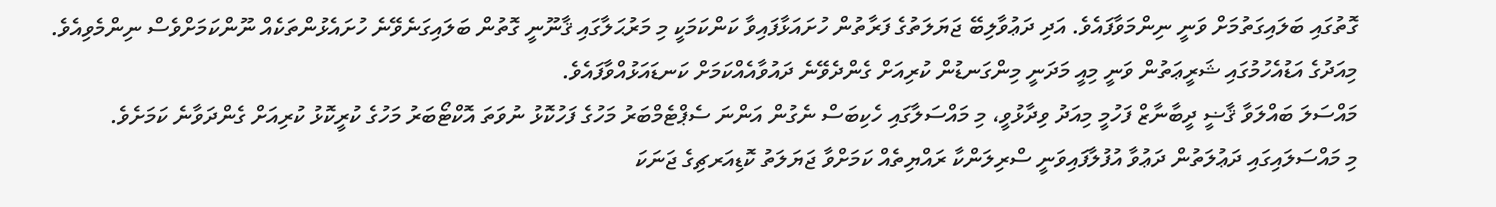ގޮތުގައި ބަލައިގަތުމަށް ވަނީ ނިންމަވާފައެވެ. އަދި ދަޢުވާލިބޭ ޖަޔަލަތުގެ ފަރާތުން ހުށައަޅާފައިވާ ކަންކަމަކީ މި މަރުޙަލާގައި ޤާނޫނީ ގޮތުން ބަލައިގަނެވޭނެ ހުށައެޅުންތަކެއް ނޫންކަމަށްވެސް ނިންމެވިއެވެ.
މިއަދުގެ އަޑުއެހުމުގައި ޝަރީޢަތުން ވަނީ މިއީ މަދަނީ މިންގަނޑުން ކުރިއަށް ގެންދެވޭނެ ދައުވާއެއްކަމަށް ކަނޑައަޅުއްވާފައެވެ.
މައްސަލަ ބައްލަވާ ޤާޟީ ދީބާނާޒް ފަހުމީ މިއަދު ވިދާޅުވީ، މި މައްސަލާގައި ހެކިބަސް ނެގުން އަންނަ ސެޕްޓެމްބަރު މަހުގެ ފަހުކޮޅު ނުވަތަ އޮކްޓޯބަރު މަހުގެ ކުރީކޮޅު ކުރިއަށް ގެންދަވާނެ ކަމަށެވެ.
މި މައްސަލައިގައި ދަޢުލަތުން ދަޢުވާ އުފުލާފައިވަނީ ސްރިލަންކާ ރައްޔިތެއް ކަމަށްވާ ޖަޔަލަތު ކޮޑިއަރޗިގެ ޖަނަކަ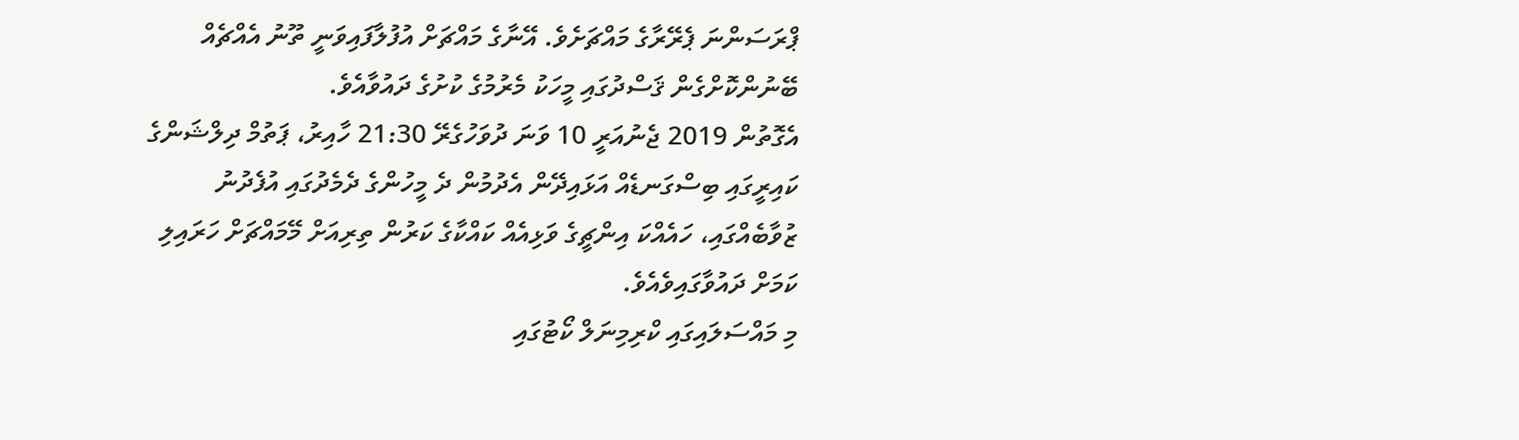ޕްރަސަންނަ ޕެރޭރާގެ މައްޗަށެވެ. އޭނާގެ މައްޗަށް އުފުލާފައިވަނީ ތޫނު އެއްޗެއް ބޭނުންކޮށްގެން ޤަސްދުގައި މީހަކު މެރުމުގެ ކުށުގެ ދައުވާއެވެ.
އެގޮތުން 2019 ޖެނުއަރީ 10 ވަނަ ދުވަހުގެރޭ 21:30 ހާއިރު، ޕަތުމް ދިލްޝަންގެ ކައިރީގައި ބިސްގަނޑެއް އަޅައިދޭން އެދުމުން ދެ މީހުންގެ ދެމެދުގައި އުފެދުނު ޒުވާބެއްގައި، ހައެއްކަ އިންޗީގެ ވަޅިއެއް ކައްކާގެ ކަރުން ތިރިއަށް މޭމައްޗަށް ހަރައިލި ކަމަށް ދައުވާގައިވެއެވެ.
މި މައްސަލައިގައި ކްރިމިނަލް ކޯޓުގައި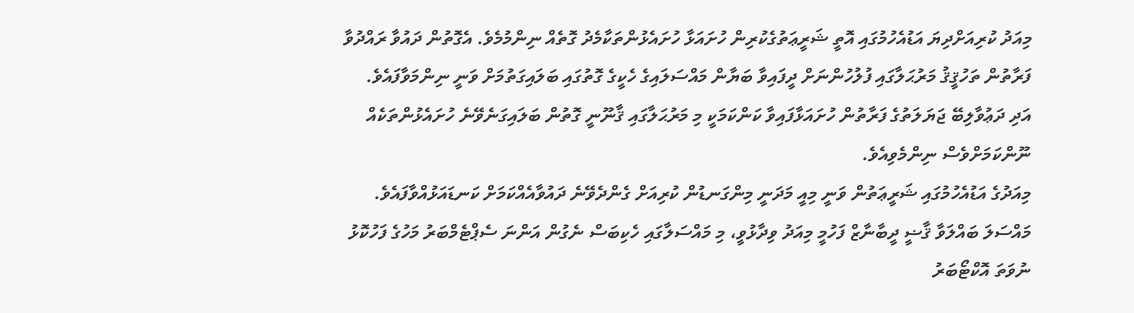މިއަދު ކުރިއަށްދިޔަ އަޑުއެހުމުގައި އޮތީ ޝަރީޢަތުގެކުރިން ހުށައަޅާ ހުށައެޅުންތަކާމެދު ގޮތެއް ނިންމުމެވެ. އެގޮތުން ދައުވާ ރައްދުވާ ފަރާތުން ތަހުޤީޤު މަރުޙަލާގައި ފުލުހުންނަށް ދީފައިވާ ބަޔާން މައްސަލައިގެ ހެކީގެ ގޮތުގައި ބަލައިގަތުމަށް ވަނީ ނިންމަވާފައެވެ. އަދި ދަޢުވާލިބޭ ޖަޔަލަތުގެ ފަރާތުން ހުށައަޅާފައިވާ ކަންކަމަކީ މި މަރުޙަލާގައި ޤާނޫނީ ގޮތުން ބަލައިގަނެވޭނެ ހުށައެޅުންތަކެއް ނޫންކަމަށްވެސް ނިންމެވިއެވެ.
މިއަދުގެ އަޑުއެހުމުގައި ޝަރީޢަތުން ވަނީ މިއީ މަދަނީ މިންގަނޑުން ކުރިއަށް ގެންދެވޭނެ ދައުވާއެއްކަމަށް ކަނޑައަޅުއްވާފައެވެ.
މައްސަލަ ބައްލަވާ ޤާޟީ ދީބާނާޒް ފަހުމީ މިއަދު ވިދާޅުވީ، މި މައްސަލާގައި ހެކިބަސް ނެގުން އަންނަ ސެޕްޓެމްބަރު މަހުގެ ފަހުކޮޅު ނުވަތަ އޮކްޓޯބަރު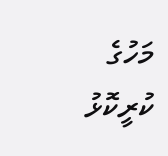މަހުގެ ކުރީކޮޅު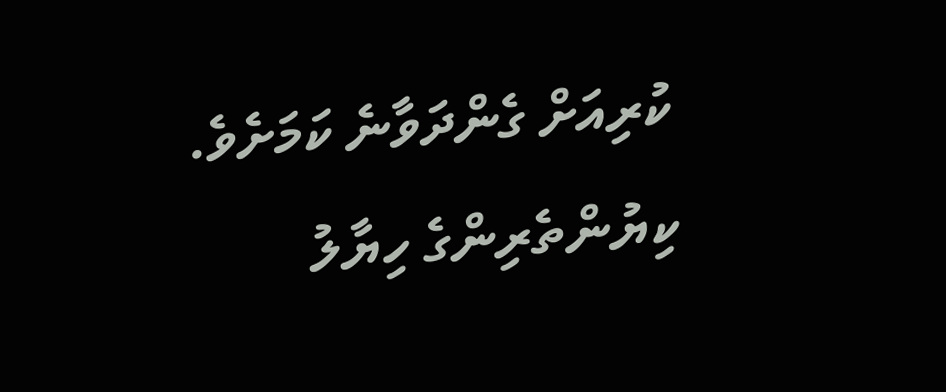ކުރިއަށް ގެންދަވާނެ ކަމަށެވެ.
ކިޔުންތެރިންގެ ހިޔާލު